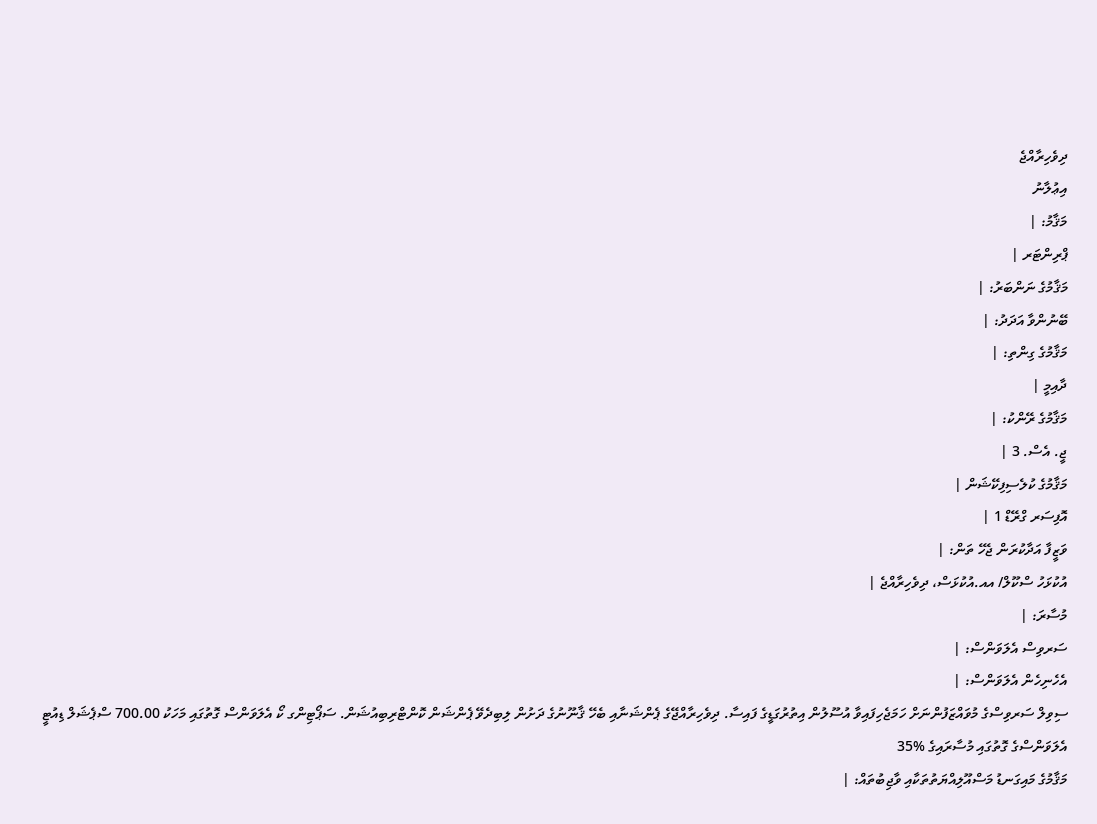ދިވެހިރާއްޖެ
އިޢުލާނު
މަޤާމު: |
ޕްރިންޓަރ |
މަޤާމުގެ ނަންބަރު: |
ބޭނުންވާ އަދަދު: |
މަޤާމުގެ ގިންތި: |
ދާއިމީ |
މަޤާމުގެ ރޭންކު: |
ޖީ. އެސް. 3 |
މަޤާމުގެ ކުލެސިފިކޭޝަން |
އޮފިސަރ ގްރޭޑް 1 |
ވަޒީފާ އަދާކުރަން ޖެހޭ ތަން: |
އުކުޅަހު ސްކޫލް/ އއ.އުކުޅަސް، ދިވެހިރާއްޖެ |
މުސާރަ: |
ސަރވިސް އެލަވަންސް: |
އެހެނިހެން އެލަވަންސް: |
ސިވިލް ސަރވިސްގެ މުވައްޒަފުންނަށް ހަމަޖެހިފައިވާ އުސޫލުން އިތުރުގަޑީގެ ފައިސާ. ދިވެހިރާއްޖޭގެ ޕެންޝަނާއި ބެހޭ ޤާނޫނުގެ ދަށުން ލިބިދެވޭ ޕެންޝަން ކޮންޓްރިބިއުޝަން. ސަޕޯޓިންގ ކޯ އެލަވަންސް ގޮތުގައި މަހަކު 700.00 ސްޕެޝަލް ޑިއުޓީ އެލަވަންސްގެ ގޮތުގައި މުސާރައިގެ %35
މަޤާމުގެ މައިގަނޑު މަސްއޫލިއްޔަތުތަކާއި ވާޖިބުތައް: |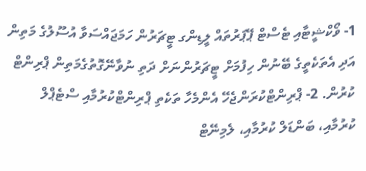1- ވޯކްޝީޓާއި ޓެސްޓް ޕޭޕަރުތައް ލީޑިންގ ޓީޗަރުން ހަމަޖައްސަވާ އުސޫލުގެ މަތިން އަދި އެތަކެތީގެ ބޭނުން ހިފުމަށް ޓީޗަރުންނަށް ދަތި ނުވާނޭގޮތުގެމަތިން ޕްރިންޓް ކުރުން. 2- ޕްރިންޓްކުރަންޖެހޭ އެންމެހާ ތަކެތި ޕްރިންޓްކުރުމާއި ސްޓެޕްލް ކުރުމާއި، ބަންޑަލް ކުރުމާއި، ލެމިނޭޓް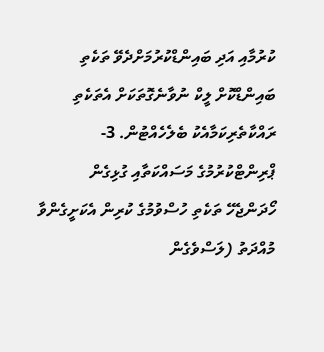ކުރުމާއި އަދި ބައިންޑްކުރުމަށްދެވޭ ތަކެތި ބައިންޑްކޮށް ލީކް ނުވާނެގޮތަކަށް އެތަކެތި ރައްކާތެރިކަމާއެކު ބެލެހެއްޓުން. 3- ޕްރިންޓްކުރުމުގެ މަސައްކަތާއި ގުޅިގެން ހޯދަންޖެހޭ ތަކެތި ހުސްވުމުގެ ކުރިން އެކަށީގެންވާ މުއްދަތު (ލަސްވެގެން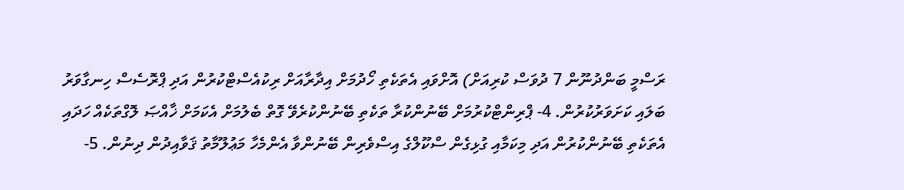ރަސްމީ ބަންދުނޫން 7 ދުވަސް ކުރިއަށް) އޮށްވައި އެތަކެތި ހޯދުމަށް އިދާރާއަށް ރިކުއެސްޓްކުރުން އަދި ޕްރޮސެސް ހިނގާވަރު ބަލައި ކަށަވަރުކުރުން. 4- ޕްރިންޓްކުރުމަށް ބޭނުންކުރާ ތަކެތި ބޭނުންކުރެވޭ ގޮތް ބެލުމަށް އެކަމަށް ޚާއްޞަ ލޮގްތަކެއް ހަދައި އެތަކެތި ބޭނުންކުރުން އަދި މިކަމާއި ގުޅިގެން ސްކޫލްގެ އިސްވެރިން ބޭނުންވާ އެންމެހާ މަޢުލޫމާތު ޤަވާއިދުން ދިނުން. 5-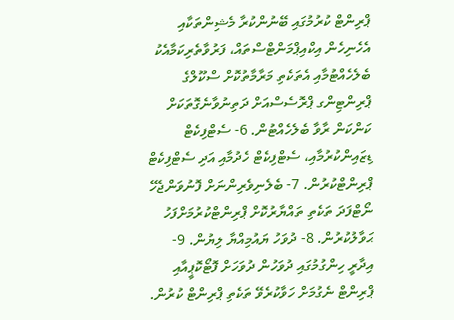ޕްރިންޓް ކުރުމުގައި ބޭނުންކުރާ މެޝިންތަކާއި އެހެނިހެން އިކްއިޕްމަންޓްސްތައް، ފަރުވާތެރިކަމާއެކު ބެލެހެއްޓުމާއި އެތަކެތި މަރާމާތުކޮށް ސްކޫލްގެ ޕްރިންޓިންގ ޕްރޮސެސްއަށް ދަތިނުވާނެގޮތަކަށް ކަންކަން ރާވާ ބެލެހެއްޓުން. 6- ސެޓްފިކެޓް ޑިޒައިންކުރުމާއި، ސެޓްފިކެޓް ހެދުމާއި އަދި ސެޓްފިކެޓް ޕްރިންޓްކުރުން. 7- ބެލެނިވެރިންނަށް ފޮނުވަންޖެހޭ ނޯޓްފަދަ ތަކެތި ތައްޔާރުކޮށް ޕްރިންޓްކުރުމަށްފަހު ޙަވާލުކުރުން. 8- ދުވަހު ޔައުމިއްޔާ ލިޔުން. 9- އިދާރީ ހިންގުމުގައި ދުވަހުން ދުވަހަށް ފޮޓޯކޮޕީއާއި ޕްރިންޓް ނެގުމަށް ހަވާކުރެވޭ ތަކެތި ޕްރިންޓް ކުރުން.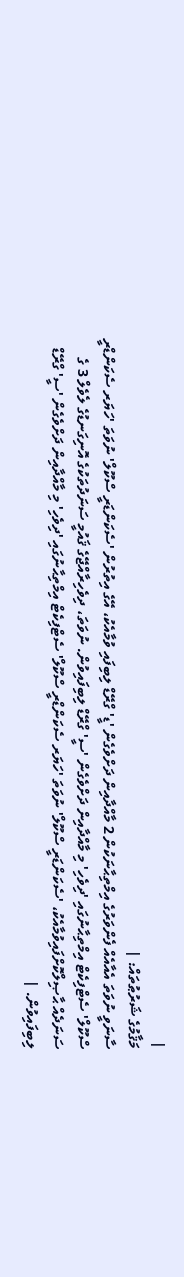|
މަޤާމުގެ ޝަރުޠުތައް: |
ސާނަވީ ނުވަތަ އެއާއެއް ފެންވަރުގެ އިމްތިޙާނަކުން 2 މާއްދާއިން ދަށްވެގެން 'ޑީ' ގްރޭޑް ލިބިފައި ވުމާއެކު، އޭގެ އިތުރުން 'ސެކަންޑަރީ ސްކޫލް' ނުވަތަ 'ހަޔަރ ސެކަންޑްރީ ސްކޫލް' ސެޓްފިކެޓް އިމްތިޙާނުގައި 'ދިވެހި' މި މާއްދާއިން ދަށްވެގެން 'ސީ' ގްރޭޑް ލިބިފައިވުން. ނުވަތަ، ދިވެހިރާއްޖޭގެ ޤައުމީ ސަނަދުތަކުގެ އޮނިގަނޑުގެ ލެވެލް 3 ގެ ސަނަދެއް ޙާޞިލްކޮށްފައިވުމާއެކު، 'ސެކަންޑަރީ ސްކޫލް' ނުވަތަ 'ހަޔަރ ސެކަންޑްރީ ސްކޫލް' ސެޓްފިކެޓް އިމްތިޙާނުގައި 'ދިވެހި' މި މާއްދާއިން ދަށްވެގެން 'ސީ' ގްރޭޑް ލިބިފައިވުން. |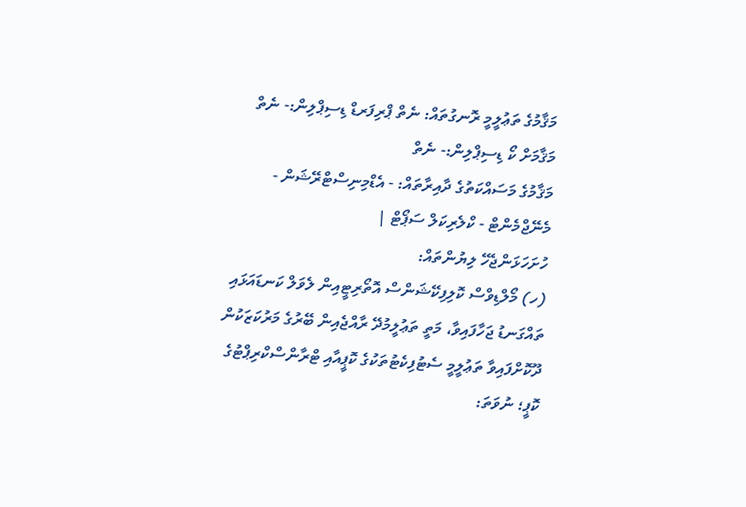މަޤާމުގެ ތަޢުލީމީ ރޮނގުތައް: ނެތް ޕްރިފަރޑް ޑިސިޕްލިން:- ނެތް މަޤާމަށް ކޯ ޑިސިޕްލިން:- ނެތް
މަޤާމުގެ މަސައްކަތުގެ ދާއިރާތައް: - އެޑްމިނިސްޓްރޭޝަން - މެނޭޖްމެންޓް - ކްލެރިކަލް ސަޕޯޓް |
ހުށަހަޅަންޖެހޭ ލިޔުންތައް:
(ހ) މޯލްޑިވްސް ކޮލިފިކޭޝަންސް އޮތޯރިޓީއިން ލެވަލް ކަނޑައަޅައި ތައްގަނޑު ޖަހާފައިވާ، މަތީ ތަޢުލީމުދޭ ރާއްޖެއިން ބޭރުގެ މަރުކަޒަކުން ދޫކޮށްފައިވާ ތަޢުލީމީ ސެޓުފިކެޓުތަކުގެ ކޮޕީއާއި ޓްރާންސްކްރިޕްޓުގެ ކޮޕީ؛ ނުވަތަ: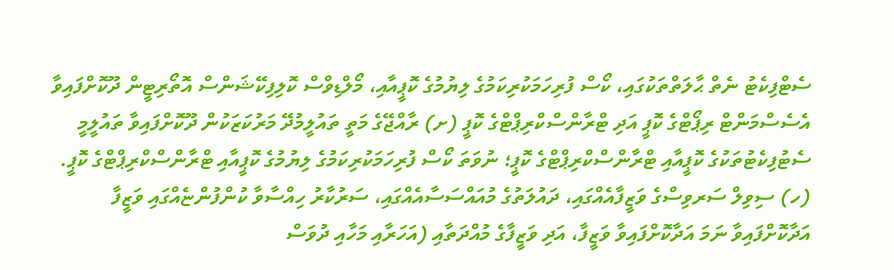ސެޓްފިކެޓު ނެތް ޙާލަތްތަކުގައި، ކޯސް ފުރިހަމަކުރިކަމުގެ ލިޔުމުގެ ކޮޕީއާއި، މޯލްޑިވްސް ކޮލިފިކޭޝަންސް އޮތޯރިޓީން ދޫކޮށްފައިވާ އެސެސްމަންޓް ރިޕޯޓްގެ ކޮޕީ އަދި ޓްރާންސްކްރިޕްޓްގެ ކޮޕީ (ށ) ރާއްޖޭގެ މަތީ ތައުލީމުދޭ މަރުކަޒަކުން ދޫކޮށްފައިވާ ތައުލީމީ ސެޓުފިކެޓުތަކުގެ ކޮޕީއާއި ޓްރާންސްކްރިޕްޓްގެ ކޮޕީ؛ ނުވަތަ ކޯސް ފުރިހަމަކުރިކަމުގެ ލިޔުމުގެ ކޮޕީއާއި ޓްރާންސްކްރިޕްޓްގެ ކޮޕީ.
(ހ) ސިވިލް ސަރވިސްގެ ވަޒީފާއެއްގައި، ދައުލަތުގެ މުއައްސަސާއެއްގައި، ސަރުކާރު ހިއްސާވާ ކުންފުންޏެއްގައި ވަޒީފާ އަދާކޮށްފައިވާ ނަމަ އަދާކޮށްފައިވާ ވަޒީފާ، އަދި ވަޒީފާގެ މުއްދަތާއި (އަހަރާއި މަހާއި ދުވަސް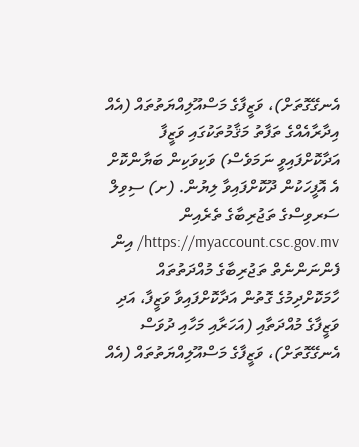އެނގޭގޮތަށް)، ވަޒީފާގެ މަސްއޫލިއްޔަތުތައް (އެއް އިދާރާއެއްގެ ތަފާތު މަޤާމުތަކުގައި ވަޒީފާ އަދާކޮށްފައިވީ ނަމަވެސް) ވަކިވަކިން ބަޔާންކޮށް އެ އޮފީހަކުން ދޫކޮށްފައިވާ ލިޔުން. (ށ) ސިވިލް ސަރވިސްގެ ތަޖުރިބާގެ ތެރެއިން https://myaccount.csc.gov.mv/ އިން ފެންނަންނެތް ތަޖުރިބާގެ މުއްދަތުތައް ހާމަކޮށްދިމުގެ ގޮތުން އަދާކޮށްފައިވާ ވަޒީފާ، އަދި ވަޒީފާގެ މުއްދަތާއި (އަހަރާއި މަހާއި ދުވަސް އެނގޭގޮތަށް)، ވަޒީފާގެ މަސްއޫލިއްޔަތުތައް (އެއް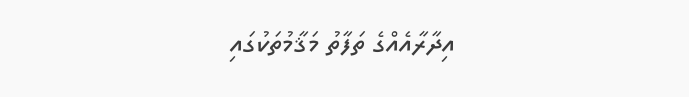އިދާރާއެއްގެ ތަފާތު މަޤާމުތަކުގައި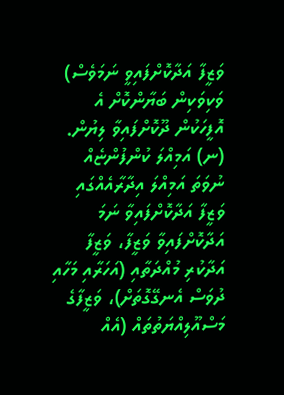ވަޒީފާ އަދާކޮށްފައިވީ ނަމަވެސް) ވަކިވަކިން ބަޔާންކޮށް އެ އޮފީހަކުން ދޫކޮށްފައިވާ ލިޔުން. (ނ) އަމިއްލަ ކުންފުންޏެއް ނުވަތަ އަމިއްލަ އިދާރާއެއްގައި ވަޒީފާ އަދާކޮށްފައިވާ ނަމަ އަދާކޮށްފައިވާ ވަޒީފާ، ވަޒީފާ އަދާކުރި މުއްދަތާއި (އަހަރާއި މަހާއި ދުވަސް އެނގޭގޮތަށް)، ވަޒީފާގެ މަސްއޫލިއްޔަތުތައް (އެއް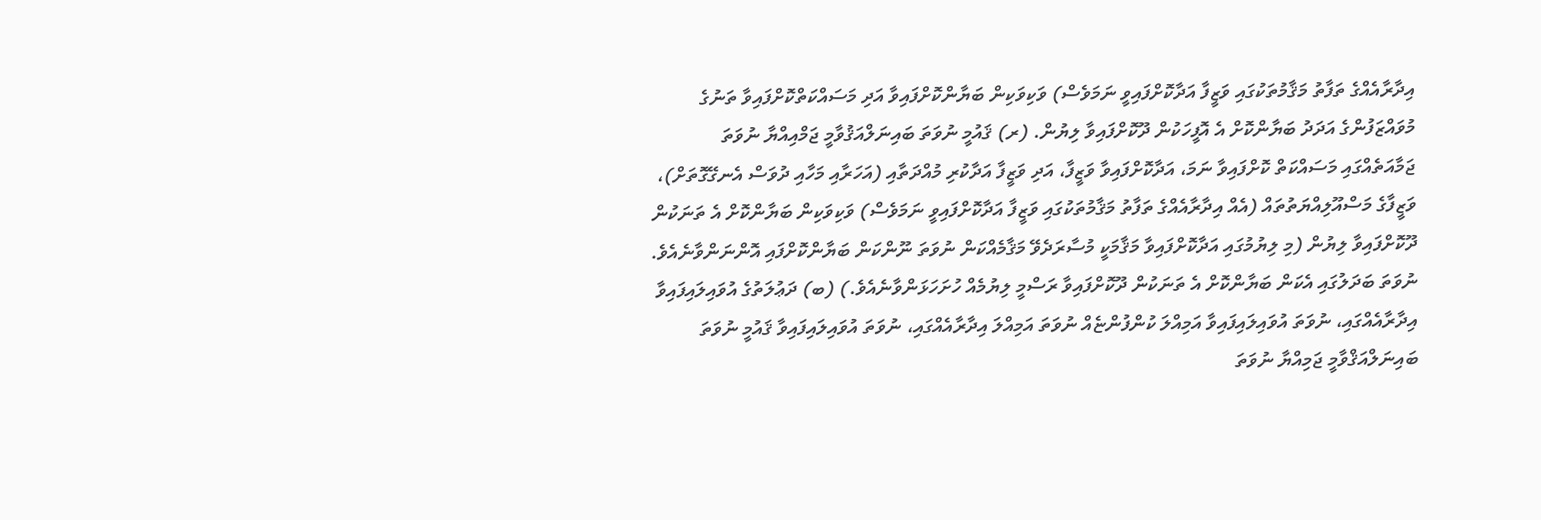އިދާރާއެއްގެ ތަފާތު މަޤާމުތަކުގައި ވަޒީފާ އަދާކޮށްފައިވީ ނަމަވެސް) ވަކިވަކިން ބަޔާންކޮށްފައިވާ އަދި މަސައްކަތްކޮށްފައިވާ ތަނުގެ މުވައްޒަފުންގެ އަދަދު ބަޔާންކޮށް އެ އޮފީހަކުން ދޫކޮށްފައިވާ ލިޔުން. (ރ) ޤައުމީ ނުވަތަ ބައިނަލްއަޤުވާމީ ޖަމްއިއްޔާ ނުވަތަ ޖަމާއަތެއްގައި މަސައްކަތް ކޮށްފައިވާ ނަމަ، އަދާކޮށްފައިވާ ވަޒީފާ، އަދި ވަޒީފާ އަދާކުރި މުއްދަތާއި (އަހަރާއި މަހާއި ދުވަސް އެނގޭގޮތަށް)، ވަޒީފާގެ މަސްއޫލިއްޔަތުތައް (އެއް އިދާރާއެއްގެ ތަފާތު މަޤާމުތަކުގައި ވަޒީފާ އަދާކޮށްފައިވީ ނަމަވެސް) ވަކިވަކިން ބަޔާންކޮށް އެ ތަނަކުން ދޫކޮށްފައިވާ ލިޔުން (މި ލިޔުމުގައި އަދާކޮށްފައިވާ މަޤާމަކީ މުސާރަދެވޭ މަޤާމެއްކަން ނުވަތަ ނޫންކަން ބަޔާންކޮށްފައި އޮންނަންވާނެއެވެ. ނުވަތަ ބަދަލުގައި އެކަން ބަޔާންކޮށް އެ ތަނަކުން ދޫކޮށްފައިވާ ރަސްމީ ލިޔުމެއް ހުށަހަޅަންވާނެއެވެ.) (ބ) ދަޢުލަތުގެ އުވައިލައިފައިވާ އިދާރާއެއްގައި، ނުވަތަ އުވައިލައިފައިވާ އަމިއްލަ ކުންފުންޏެއް ނުވަތަ އަމިއްލަ އިދާރާއެއްގައި، ނުވަތަ އުވައިލައިފައިވާ ޤައުމީ ނުވަތަ ބައިނަލްއަޤްވާމީ ޖަމިއްޔާ ނުވަތަ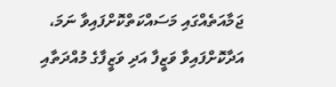ޖަމާއަތެއްގައި މަސައްކަތްކޮށްފައިވާ ނަމަ، އަދާކޮށްފައިވާ ވަޒީފާ އަދި ވަޒީފާގެ މުއްދަތާއި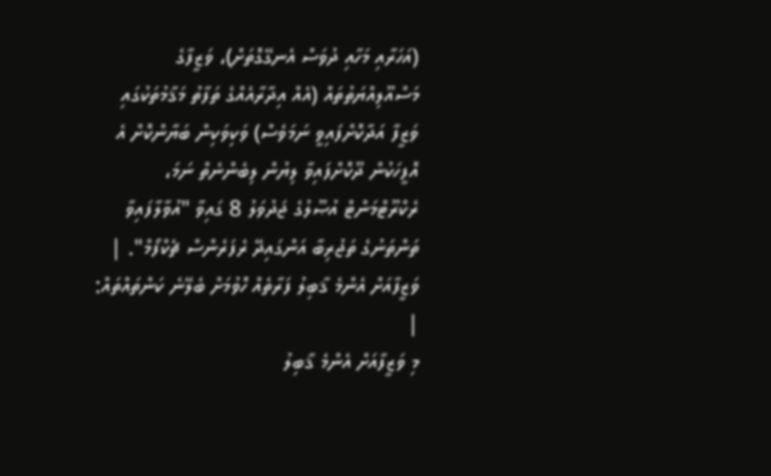(އަހަރާއި މަހާއި ދުވަސް އެނގޭގޮތަށް)، ވަޒީފާގެ މަސްއޫލިއްޔަތުތައް (އެއް އިދާރާއެއްގެ ތަފާތު މަޤާމުތަކުގައި ވަޒީފާ އަދާކޮށްފައިވީ ނަމަވެސް) ވަކިވަކިން ބަޔާންކޮށް އެ އޮފީހަކުން ދޫކޮށްފައިވާ ލިޔުން ލިބެންނެތް ނަމަ، ރެކްރޫޓްމަންޓް އުޞޫލުގެ ޖަދުވަލު 8 ގައިވާ "އުވާލާފައިވާ ތަންތަނުގެ ތަޖުރިބާ އަންގައިދޭ ރެފަރެންސް ޗެކްފޯމް". |
ވަޒީފާއަށް އެންމެ ޤާބިލު ފަރާތެއް ހޮވުމަށް ބެލޭނެ ކަންތައްތައް: |
މި ވަޒީފާއަށް އެންމެ ޤާބިލު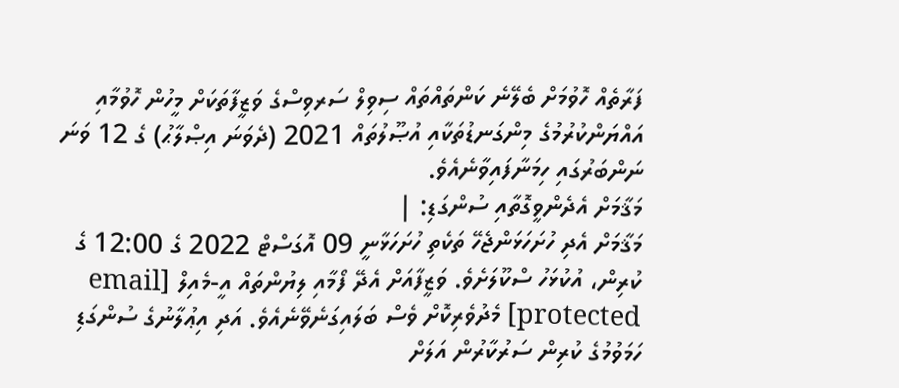ފަރާތެއް ހޮވުމަށް ބެލޭނެ ކަންތައްތައް ސިވިލް ސަރވިސްގެ ވަޒީފާތަކަށް މީހުން ހޮވުމާއި އައްޔަންކުރުމުގެ މިންގަނޑުތަކާއި އުޞޫލުތައް 2021 (ދެވަނަ އިޞްލާޙު) ގެ 12 ވަނަ ނަންބަރުގައި ހިމަނާފައިވާނެއެވެ.
މަޤާމަށް އެދެންވީގޮތާއި ސުންގަޑި: |
މަޤާމަށް އެދި ހުށަހަޅަންޖެހޭ ތަކެތި ހުށަހަޅާނީ 09 އޮގަސްޓް 2022 ގެ 12:00 ގެ ކުރިން، އުކުޅަހު ސްކޫލަށެވެ. ވަޒީފާއަށް އެދޭ ފޯމާއި ލިޔުންތައް އީ-މެއިލް [email protected] މެދުވެރިކޮށް ވެސް ބަލައިގަނެވޭނެއެވެ. އަދި އިޢުލާނުގެ ސުންގަޑި ހަމަވުމުގެ ކުރިން ސަރުކާރުން އަލަށް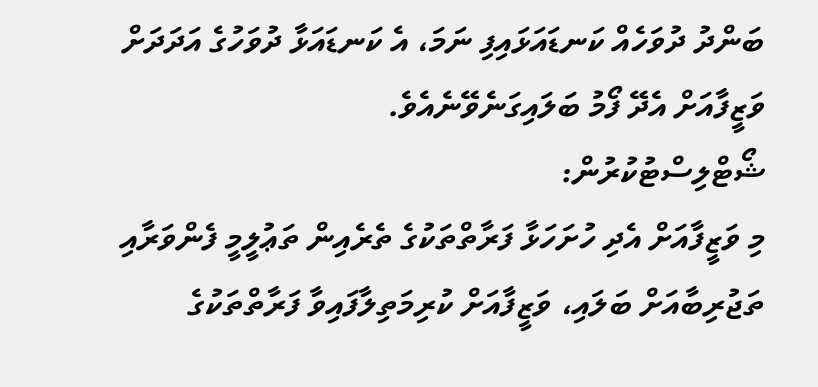ބަންދު ދުވަހެއް ކަނޑައަޅައިފި ނަމަ، އެ ކަނޑައަޅާ ދުވަހުގެ އަދަދަށް ވަޒީފާއަށް އެދޭ ފޯމު ބަލައިގަނެވޭނެއެވެ.
ޝޯޓްލިސްޓުކުރުން:
މި ވަޒީފާއަށް އެދި ހުށަހަޅާ ފަރާތްތަކުގެ ތެރެއިން ތަޢުލީމީ ފެންވަރާއި ތަޖުރިބާއަށް ބަލައި، ވަޒީފާއަށް ކުރިމަތިލާފައިވާ ފަރާތްތަކުގެ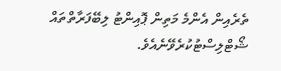ތެރެއިން އެންމެ މަތިން ޕޮއިންޓު ލިބޭފަރާތްތައް ޝޯޓްލިސްޓުކުރެވޭނެއެވެ.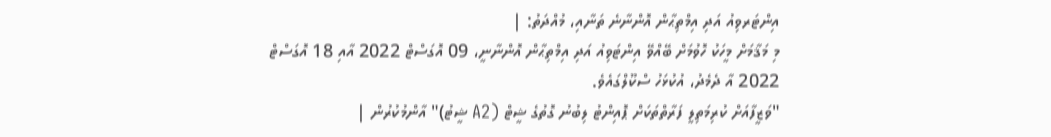އިންޓަރވިއު އަދި އިމްތިޙާން އޮންނާނެ ތަނާއި، މުއްދަތު: |
މި މަޤާމަށް މީހަކު ހޮވުމަށް ބޭއްވޭ އިންޓަވިއު އަދި އިމްތިޙާން އޮންނާނީ، 09 އޮގަސްޓް 2022 އާއި 18 އޮގަސްޓް 2022 އާ ދެމެދު، އުކުޅަހު ސްކޫލްގައެވެ.
"ވަޒީފާއަށް ކުރިމަތިލީ ފަރާތްތަކަށް ޕޮއިންޓު ލިބުނު ގޮތުގެ ޝީޓް (A2 ޝީޓު)" އާންމުކުރުން |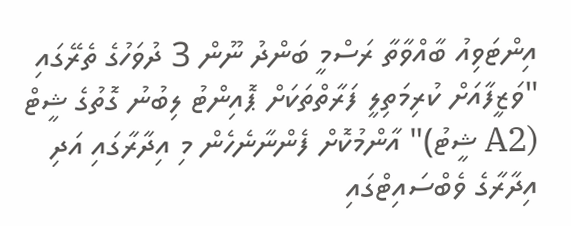އިންޓަވިއު ބާއްވާތާ ރަސްމީ ބަންދު ނޫން 3 ދުވަހުގެ ތެރޭގައި "ވަޒީފާއަށް ކުރިމަތިލީ ފަރާތްތަކަށް ޕޮއިންޓު ލިބުނު ގޮތުގެ ޝީޓް (A2 ޝީޓު)" އާންމުކޮށް ފެންނާނެހެން މި އިދާރާގައި އަދި އިދާރާގެ ވެބްސައިޓްގައި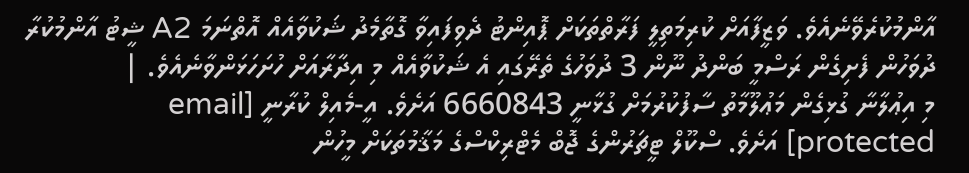އާންމުކުރެވޭނެއެވެ. ވަޒީފާއަށް ކުރިމަތިލީ ފަރާތްތަކަށް ޕޮއިންޓު ދެވިފައިވާ ގޮތާމެދު ޝަކުވާއެއް އޮތްނަމަ A2 ޝީޓު އާންމުކުރާ ދުވަހުން ފެށިގެން ރަސްމީ ބަންދު ނޫން 3 ދުވަހުގެ ތެރޭގައި އެ ޝަކުވާއެއް މި އިދާރާއަށް ހުށަހަޅަންވާނެއެވެ. |
މި އިޢުލާނާ ގުޅިގެން މަޢުލޫމާތު ސާފުކުރުމަށް ގުޅާނީ 6660843 އަށެވެ. އީ-މެއިލް ކުރާނީ [email protected] އަށެވެ. ސްކޫލް ޓީޗަރުންގެ ޖޮބް މެޓްރިކްސްގެ މަޤާމުތަކަށް މީހުން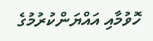ހޮވުމާއި އައްޔަންކުރުމުގެ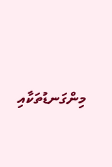މިންގަނޑުތަކާއި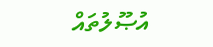އުޞޫލުތައް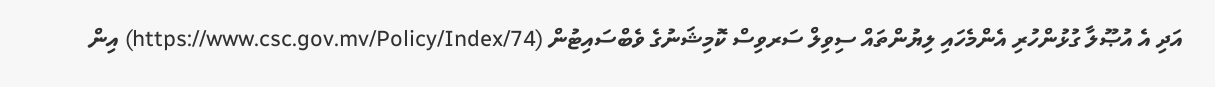އަދި އެ އުޞޫލާ ގުޅުންހުރި އެންމެހައި ލިޔުންތައް ސިވިލް ސަރވިސް ކޮމިޝަނުގެ ވެބްސައިޓުން (https://www.csc.gov.mv/Policy/Index/74) އިން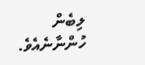ލިބެން ހުންނާނެއެވެ.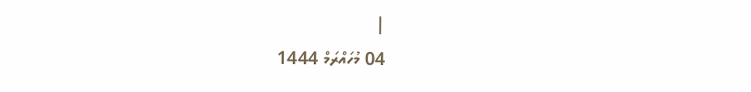|
04 މުހައްރަމް 1444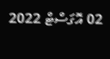02 އޮގަސްޓް 2022